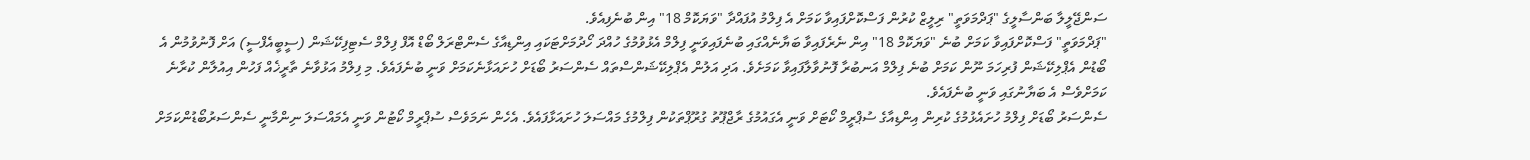ސަންޖޭލީލާ ބަންސާލީގެ "ޕަދްމަވަތީ" ރިލީޒް ކުރުން ފަސްކޮށްފައިވާ ކަމަށް އެ ފިލްމު އުފައްދާ "ވަޔަކޮމް 18" އިން ބުނެފިއެވެ.
"ޕަދްމަވަތީ" ފަސްކޮށްފައިވާ ކަމަށް ބުނެ "ވަޔަކޮމް 18" އިން ނެރެފައިވާ ބަޔާނެއްގައި ބުނެފައިވަނީ ފިލްމް އެޅުވުމުގެ ހުއްދަ ހޯދުމަށްޓަކައި އިންޑިއާގެ ސެންޓްރަލް ބޯޑް އޮފް ފިލްމް ސެޓިފިކޭޝަން (ސީބީއެފްސީ) އަށް ފޮނުވުމުން އެ ބޯޑުން އެޕްލިކޭޝަން ފުރިހަމަ ނޫން ކަމަށް ބުނެ ފިލްމް އަނބުރާ ފޮނުވާލާފައިވާ ކަމަށެވެ. އަދި އަލުން އެޕްލިކޭޝަންސްތައް ސެންސަރު ބޯޑަށް ހުށައަޅާނެކަމަށް ވަނީ ބުނެފައެވެ. މި ފިލްމު އަޅުވާނެ ތާރީޚެއް ފަހުން އިއުލާން ކުރާނެ ކަމަށްވެސް އެ ބަޔާނުގައި ވަނީ ބުނެފައެވެ.
ސެންސަރު ބޯޑަށް ފިލްމު ހުށައެޅުމުގެ ކުރިން އިންޑިއާގެ ސުޕްރީމް ކޯޓަށް ވަނީ އެގައުމުގެ ރާޖްޕޫތު ގުރޫޕްތަކުން ފިލްމުގެ މައްސަލަ ހުށައަޅާފައެވެ. އެހެން ނަމަވެސް ސުޕްރީމް ކޯޓުން ވަނީ އެމައްސަލަ ނިންމާނީ ސެންސަރުބޯޑުންކަމަށް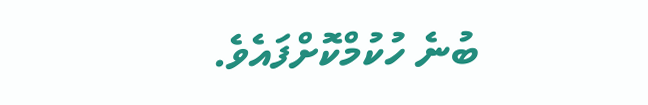ބުނެ ހުކުމްކޮށްފައެވެ.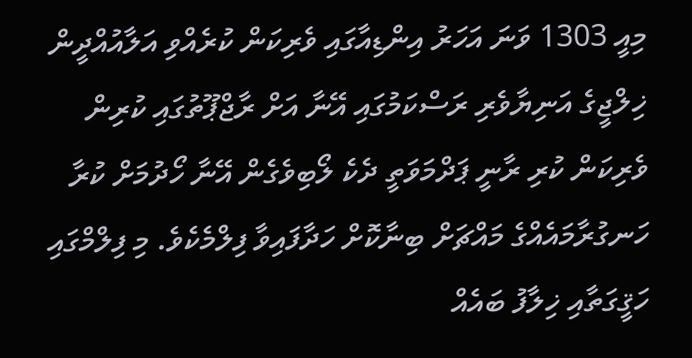މިއީ 1303 ވަނަ އަހަރު އިންޑިއާގައި ވެރިކަން ކުރެއްވި އަލާއުއްދީން ޚިލްޖީގެ އަނިޔާވެރި ރަސްކަމުގައި އޭނާ އަށް ރާޖްޕޫތުގައި ކުރިން ވެރިކަން ކުރި ރާނީ ޕަދްމަވަތީ ދެކެ ލޯބިވެގެން އޭނާ ހޯދުމަށް ކުރާ ހަނގުރާމައެއްގެ މައްޗަށް ބިނާކޮށް ހަދާފައިވާ ފިލްމެކެވެ. މި ފިލްމްގައި ހަޤީގަތާއި ޚިލާފު ބައެއް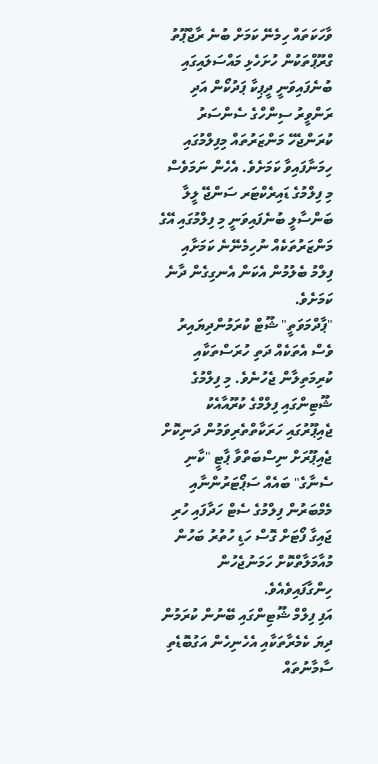ވާހަކަތައް ހިމެނޭ ކަމަށް ބުނެ ރާޖްޕޫތު ގްރޫޕްތަކުން ހުށަހެޅި މައްސަލައިގައި ބުނެފައިވަނީ ދީޕިކާ ޕަދުކޯން އަދި ރަންވީރު ސިންހްގެ ސެންސަރު ކުރަންޖެހޭ މަންޒަރުތައް މިފިލްމުގައި ހިމަނާފައިވާ ކަމަށެވެ. އެހެން ނަމަވެސް މި ފިލްމުގެ ޑައިރެކްޓަރ ސަންޖޭ ލީލާ ބަންސާލީ ބުނެފައިވަނީ މި ފިލްމުގައި އޭގެ މަންޒަރުތަކެއް ނުހިމެނޭނެ ކަމަށާއި ފިލްމު ބެލުމުން އެކަން އެނގިގެން ދާނެ ކަމަށެވެ.
"ޕާދްމަވަތީ" ޝޫޓް ކުރަމުންދިޔައިރު ވެސް އެތަކެއް ދަތި ހުރަސްތަކާއި ކުރިމަތިލާން ޖެހުނެވެ. މި ފިލްމުގެ ޝޫޓިންގައި ފިލްމްގެ ކުރޫއާއެކު ޖެއިޕޫރުގައި ހަރަކާތްތެރިވަމުން ދަނިކޮށް ޖެއިޕޫރަށް ނިސްބަތްވާ ޕާޓީ "ކާނި ސެނާގެ" ބައެއް ސަޕޯޓަރުންނާއި މެމްބަރުން ފިލްމުގެ ސެޓް ހަދާފައި ހުރި ޖައިގާ ފޯޓަށް ގޮސް ހަޑި ހުތުރު ބަހުން މުއާމަލާތްކޮށް ހަމަނުޖެހުން ހިންގާފައިވެއެވެ.
އަފި ފިލްމް ޝޫޓިންގައި ބޭނުން ކުރަމުން ދިޔަ ކެމެރާތަކާއި އެހެނިހެން އަގުބޮޑެތި ސާމާނުތައް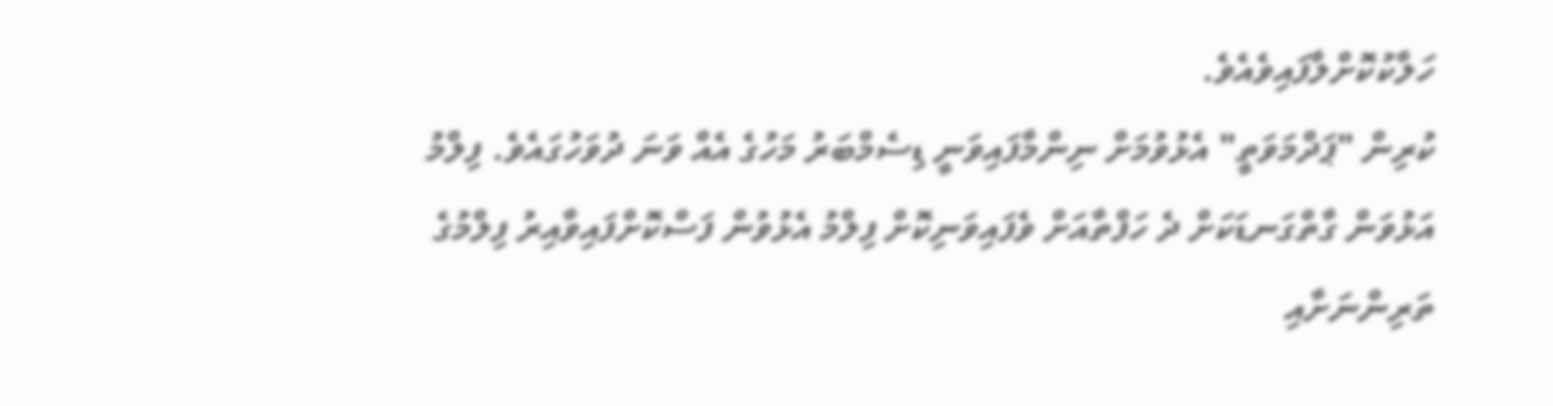ހަލާކުކޮށްލާފައިވެއެވެ.
ކުރިން "ޕަދްމަވަތީ" އެޅުވުމަށް ނިންމާފައިވަނީ ޑިސެމްބަރު މަހުގެ އެއް ވަނަ ދުވަހުގައެވެ. ފިލްމު އަޅުވަން ގާތްގަނޑަކަށް ދެ ހަފްތާއަށް ވެފައިވަނިކޮށް ފިލްމު އެޅުވުން ފަސްކޮށްފައިވާއިރު ފިލްމުގެ ތަރިންނަށާއި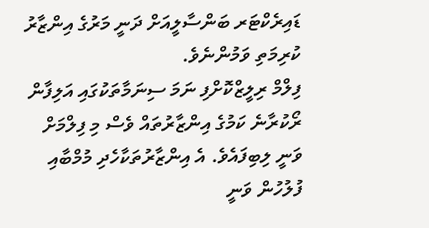ޑައިރެކްޓަރ ބަންސާލީއަށް ދަނީ މަރުގެ އިންޒާރު ކުރިމަތި ވަމުންނެވެ.
ފިލްމް ރިލީޒްކޮށްފި ނަމަ ސިނަމާތަކުގައި އަލިފާން ރޯކުރާނެ ކަމުގެ އިންޒާރުތައް ވެސް މި ފިލްމަށް ވަނީ ލިބިފައެވެ. އެ އިންޒާރުތަކާހެދި މުމްބާއި ފުލުހުން ވަނީ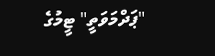"ޕަދްމަވަތީ" ޓީމުގެ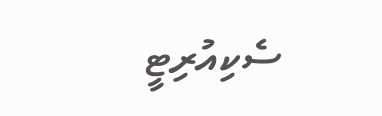ސެކިއުރިޓީ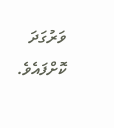ވަރުގަދަ ކޮށްފައެވެ.